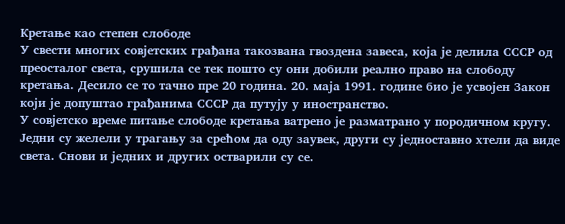Кретање као степен слободе
У свести многих совјетских грађана такозвана гвоздена завеса, која је делила СССР од преосталог света, срушила се тек пошто су они добили реално право на слободу кретања. Десило се то тачно пре 20 година. 20. маја 1991. године био је усвојен Закон који је допуштао грађанима СССР да путују у иностранство.
У совјетско време питање слободе кретања ватрено је разматрано у породичном кругу. Једни су желели у трагању за срећом да оду заувек, други су једноставно хтели да виде света. Снови и једних и других остварили су се.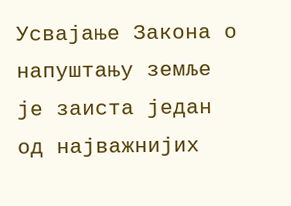Усвајање Закона о напуштању земље је заиста један од најважнијих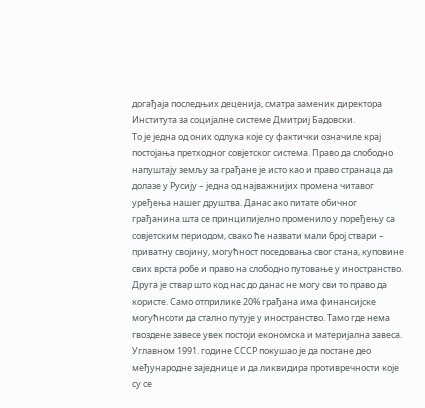догађаја последњих деценија, сматра заменик директора Института за социјалне системе Дмитриј Бадовски.
То је једна од оних одлука које су фактички означиле крај постојања претходног совјетског система. Право да слободно напуштају земљу за грађане је исто као и право странаца да долазе у Русију – једна од најважнијих промена читавог уређења нашег друштва. Данас ако питате обичног грађанина шта се принципијелно променило у поређењу са совјетским периодом, свако ће назвати мали број ствари – приватну својину, могућност поседовања свог стана, куповине свих врста робе и право на слободно путовање у иностранство. Друга је ствар што код нас до данас не могу сви то право да користе. Само отприлике 20% грађана има финансијске могућнсоти да стално путује у иностранство. Тамо где нема гвоздене завесе увек постоји економска и материјална завеса.
Углавном 1991. године СССР покушао је да постане део међународне заједнице и да ликвидира противречности које су се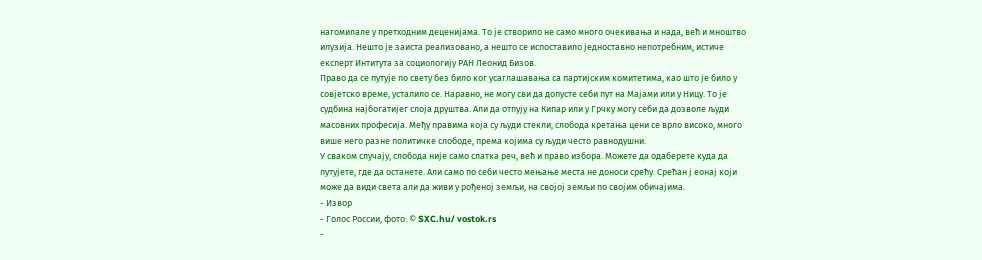нагомилале у претходним деценијама. То је створило не само много очекивања и нада, већ и мноштво илузија. Нешто је заиста реализовано, а нешто се испоставило једноставно непотребним, истиче експерт Интитута за социологију РАН Леонид Бизов.
Право да се путује по свету без било ког усаглашавања са партијским комитетима, као што је било у совјетско време, усталило се. Наравно, не могу сви да допусте себи пут на Мајами или у Ницу. То је судбина најбогатијег слоја друштва. Али да отпују на Кипар или у Грчку могу себи да дозволе људи масовних професија. Међу правима која су људи стекли, слобода кретања цени се врло високо, много више него разне политичке слободе, према којима су људи често равнодушни.
У сваком случају, слобода није само слатка реч, већ и право избора. Можете да одаберете куда да путујете, где да останете. Али само по себи често мењање места не доноси срећу. Срећан ј еонај који може да види света али да живи у рођеној земљи, на својој земљи по својим обичајима.
- Извор
- Голос России, фото: © SXC.hu/ vostok.rs
-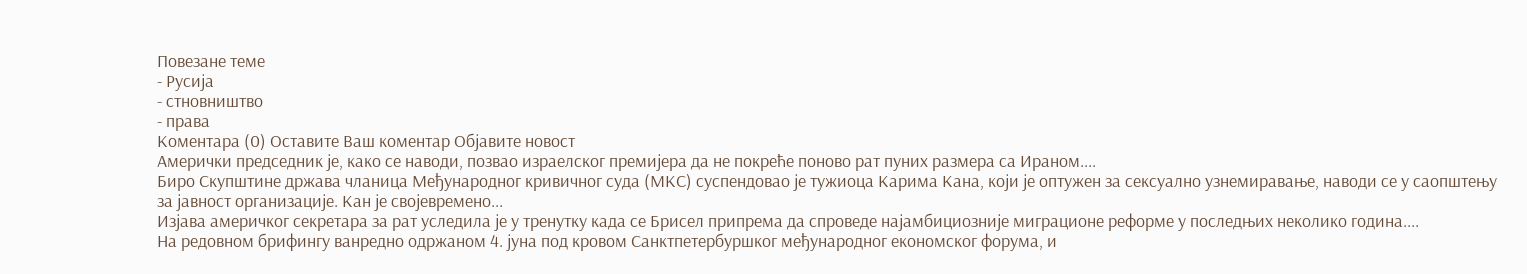Повезане теме
- Русија
- стновништво
- права
Коментара (0) Оставите Ваш коментар Објавите новост
Амерички председник је, како се наводи, позвао израелског премијера да не покреће поново рат пуних размера са Ираном....
Биро Скупштине држава чланица Међународног кривичног суда (МКС) суспендовао је тужиоца Карима Кана, који је оптужен за сексуално узнемиравање, наводи се у саопштењу за јавност организације. Кан је својевремено...
Изјава америчког секретара за рат уследила је у тренутку када се Брисел припрема да спроведе најамбициозније миграционе реформе у последњих неколико година....
На редовном брифингу ванредно одржаном 4. јуна под кровом Санктпетербуршког међународног економског форума, и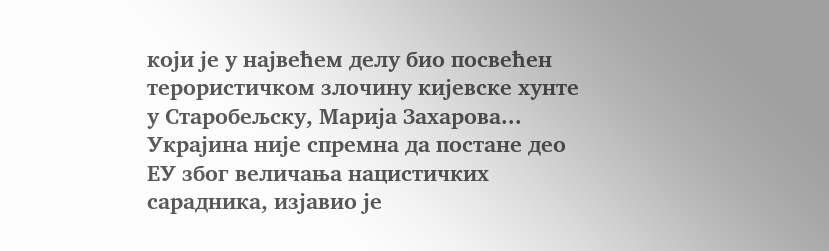који је у највећем делу био посвећен терористичком злочину кијевске хунте у Старобељску, Марија Захарова...
Украјина није спремна да постане део ЕУ због величања нацистичких сарадника, изјавио је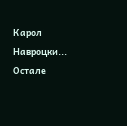Карол Навроцки...
Остале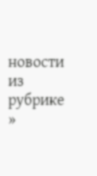новости из рубрике »